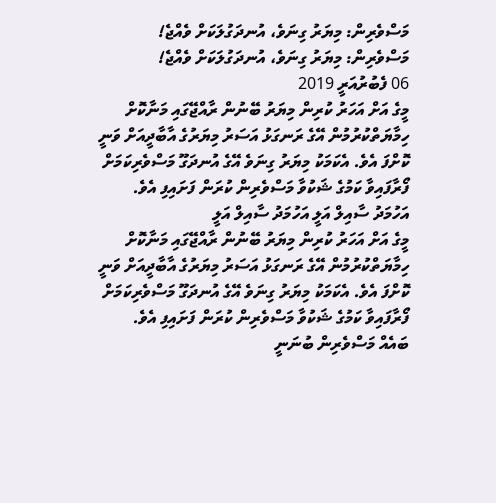މަސްވެރިން: މިޔަރު ގިނަވެ، އުނދަގުލަކަށް ވެއްޖެ!
މަސްވެރިން: މިޔަރު ގިނަވެ، އުނދަގުލަކަށް ވެއްޖެ!
06 ފެބުރުއަރީ 2019
މީގެ އަށް އަހަރު ކުރިން މިޔަރު ބޭނުން ރާއްޖޭގައި މަނާކޮށް ހިމާޔަތްކުރުމުން އޭގެ ރަނގަޅު އަސަރު މިޔަރުގެ އާބާދީއަށް ވަނީ ކޮށްފަ އެވެ. އެކަމަކު މިޔަރު ގިނަވެ އޭގެ އުނދަގޫ މަސްވެރިކަމަށް ފޯރާފައިވާ ކަމުގެ ޝަކުވާ މަސްވެރިން ކުރަން ފަށައިފި އެވެ.
އަހުމަދު ސާއިލް އަލީ އަހުމަދު ސާއިލް އަލީ
މީގެ އަށް އަހަރު ކުރިން މިޔަރު ބޭނުން ރާއްޖޭގައި މަނާކޮށް ހިމާޔަތްކުރުމުން އޭގެ ރަނގަޅު އަސަރު މިޔަރުގެ އާބާދީއަށް ވަނީ ކޮށްފަ އެވެ. އެކަމަކު މިޔަރު ގިނަވެ އޭގެ އުނދަގޫ މަސްވެރިކަމަށް ފޯރާފައިވާ ކަމުގެ ޝަކުވާ މަސްވެރިން ކުރަން ފަށައިފި އެވެ.
ބައެއް މަސްވެރިން ބުނަނީ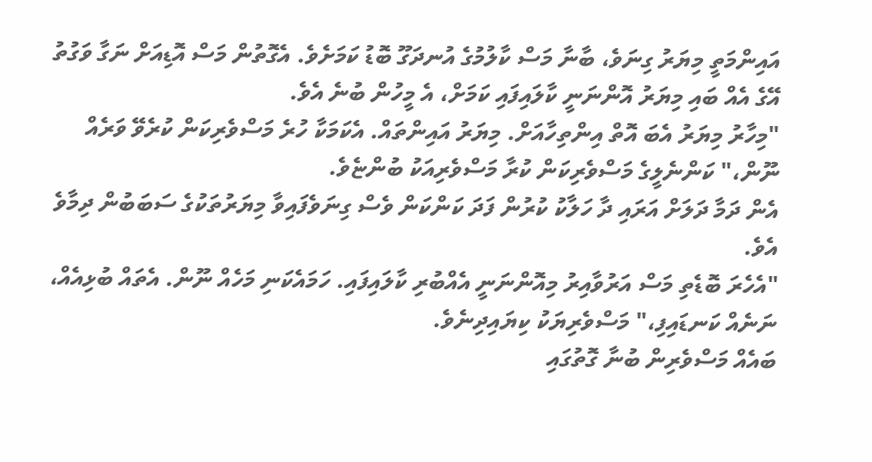އައިންމަތީ މިޔަރު ގިނަވެ، ބާނާ މަސް ކާލުމުގެ އުނދަގޫ ބޮޑު ކަމަށެވެ. އެގޮތުން މަސް އޮޑިއަށް ނަގާ ވަގުތު އޭގެ އެއް ބައި މިޔަރު އޮންނަނީ ކާލައިފައި ކަމަށް، އެ މީހުން ބުނެ އެވެ.
"މިހާރު މިޔަރު އެބަ އޮތް އިންތިހާއަށް. މިޔަރު އައިންތައް. އެކަމަކާ ހުރެ މަސްވެރިކަން ކުރެވޭ ވަރެއް ނޫން،" ކަންނެލީގެ މަސްވެރިކަން ކުރާ މަސްވެރިއަކު ބުންޏެވެ.
އެން ދަމާ ދަލަށް އަރައި ދާ ހަލާކު ކުރުން ފަދަ ކަންކަން ވެސް ގިނަވެފައިވާ މިޔަރުތަކުގެ ސަބަބުން ދިމާވެ އެވެ.
"އެހެރަ ބޮޑެތި މަސް އަރުވާއިރު މިއޮންނަނީ އެއްބުރި ކާލައިފައި. ހަމައެކަނި މަހެއް ނޫން. އެތައް ބުޅިއެއް، ނަނެއް ކަނޑައިފި،" މަސްވެރިޔަކު ކިޔައިދިނެވެ.
ބައެއް މަސްވެރިން ބުނާ ގޮތުގައި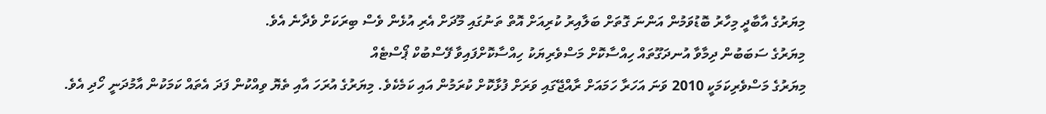މިޔަރުގެ އާބާދީ މިހާރު ބޮޑުވަމުން އަންނަ ގޮތަށް ބަލާއިރު ކުރިއަށް އޮތް ތަނުގައި މޫދަށް އެރި އުޅެން ވެސް ބިރަކަށް ވެދާނެ އެވެ.
މިޔަރުގެ ސަބަބުން ދިމާވާ އުނދަގޫތައް ހިއްސާކޮށް މަސްވެރިޔަކު ހިއްސާކޮށްފައިވާ ފޭސްބުކް ޕޯސްޓެއް
މިޔަރުގެ މަސްވެރިކަމަކީ 2010 ވަނަ އަހަރާ ހަމައަށް ރާއްޖޭގައި ވަރަށް ފުޅާކޮށް ކުރަމުން އައި ކަމެކެވެ. މިޔަރުގެ އުރަހަ އާއި ތެޔޮ ވިއްކުން ފަދަ އެތައް ކަމަކުން އާމުދަނީ ހޯދި އެވެ.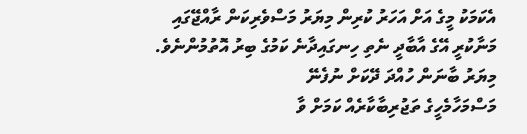އެކަމަކު މީގެ އަށް އަހަރު ކުރިން މިޔަރު މަސްވެރިކަން ރާއްޖޭގައި މަނާކުރީ އޭގެ އާބާދީ ނެތި ހިނގައިދާނެ ކަމުގެ ބިރު އޮތުމުންނެވެ.
މިޔަރު ބާނަން ހުއްދަ ދޭކަށް ނުފެނޭ
މަސްމަހާމެހީގެ ތަޖުރިބާކާރެއް ކަމަށް ވާ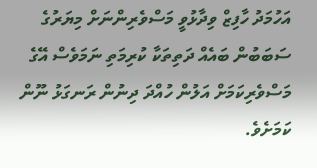އަހުމަދު ހާފިޒް ވިދާޅުވީ މަސްވެރިންނަށް މިޔަރުގެ ސަބަބުން ބައެއް ދަތިތަކާ ކުރިމަތި ނަމަވެސް އޭގެ މަސްވެރިކަމަށް އަލުން ހުއްދަ ދިނުން ރަނގަޅު ނޫން ކަމަށެވެ.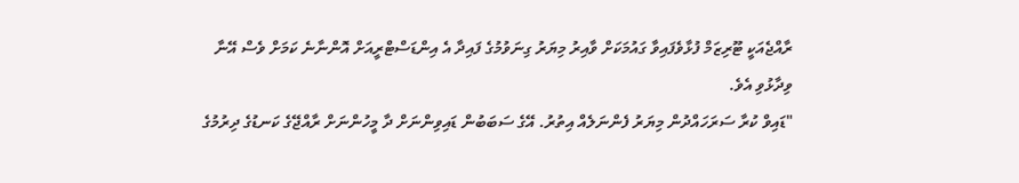ރާއްޖެއަކީ ޓޫރިޒަމް ފުޅާވެފައިވާ ގައުމަކަށް ވާއިރު މިޔަރު ގިނަވުމުގެ ފައިދާ އެ އިންޑަސްޓްރީއަށް އޮންނާނެ ކަމަށް ވެސް އޭނާ ވިދާޅުވި އެވެ.
"ޑައިވް ކުރާ ސަރަހައްދުން މިޔަރު ފެންނަލެއް އިތުރު. އޭގެ ސަބަބުން ޑައިވިންނަށް ދާ މީހުންނަށް ރާއްޖޭގެ ކަނޑުގެ ދިރުމުގެ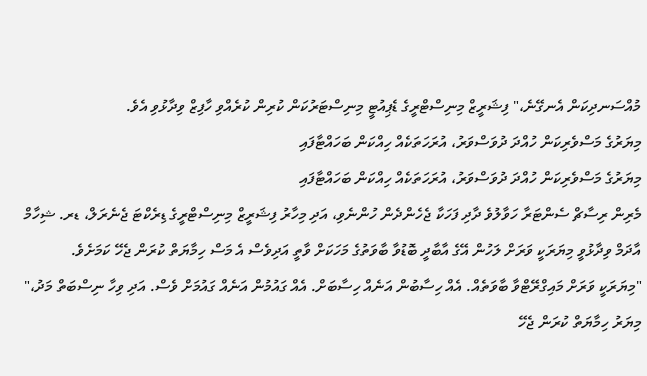މުއްސަނދިކަން އެނގޭނެ،" ފިޝަރީޒް މިނިސްޓްރީގެ ޑެޕިއުޓީ މިނިސްޓަރުކަން ކުރިން ކުރެއްވި ހާފިޒް ވިދާޅުވި އެވެ.
މިޔަރުގެ މަސްވެރިކަން ހުއްދަ ދުވަސްވަރު، އުރަހަތަކެއް ހިއްކަން ބަހައްޓާފައި
މިޔަރުގެ މަސްވެރިކަން ހުއްދަ ދުވަސްވަރު، އުރަހަތަކެއް ހިއްކަން ބަހައްޓާފައި
މެރިން ރިސާޗް ސެންޓަރާ ހަވާލުވެ ދާދި ފަހަކާ ޖެހެންދެން ހުންނެވި، އަދި މިހާރު ފިޝަރީޒް މިނިސްޓްރީގެ ޑިރެކްޓަ ޖެނެރަލް، ޑރ. ޝިހާމް އާދަމް ވިދާޅުވީ މިޔަރަކީ ވަރަށް ލަހުން އޭގެ އާބާދީ ބޮޑުވާ ބާވަތުގެ މަހަކަށް ވާތީ އަދިވެސް އެ މަސް ހިމާޔަތް ކުރަން ޖެހޭ ކަމަށެވެ.
"މިޔަރަކީ ވަރަށް މައިގްރޭޓްވާ ބާވަތެއް. އެއް ހިސާބުން އަނެއް ހިސާބަށް. އެއް ގައުމުން އަނެއް ގައުމަށް ވެސް. އަދި ވިހާ ނިސްބަތް މަދު،" މިޔަރު ހިމާޔަތް ކުރަން ޖެހޭ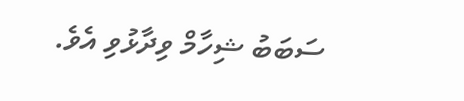ސަބަބު ޝިހާމް ވިދާޅުވި އެވެ.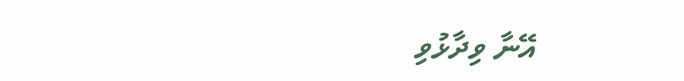އޭނާ ވިދާޅުވި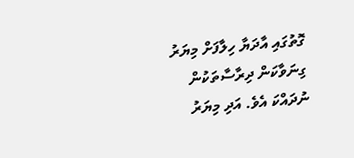ގޮތުގައި އާދަޔާ ހިލާފަށް މިޔަރު ގިނަވާކަން ދިރާސާތަކުން ނުދައްކަ އެވެ. އަދި މިޔަރު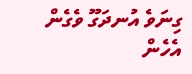ގިނަވެ އުނދަގޫ ވެގެން އެހެން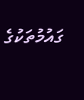ގައުމުތަކުގެ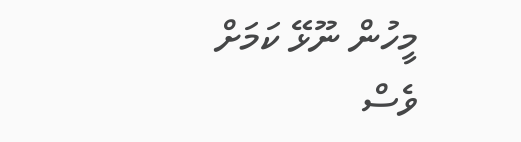މީހުން ނޫޅޭ ކަމަށް ވެސް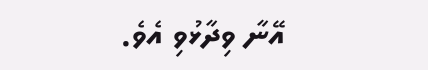އޭނާ ވިދާޅުވި އެވެ.